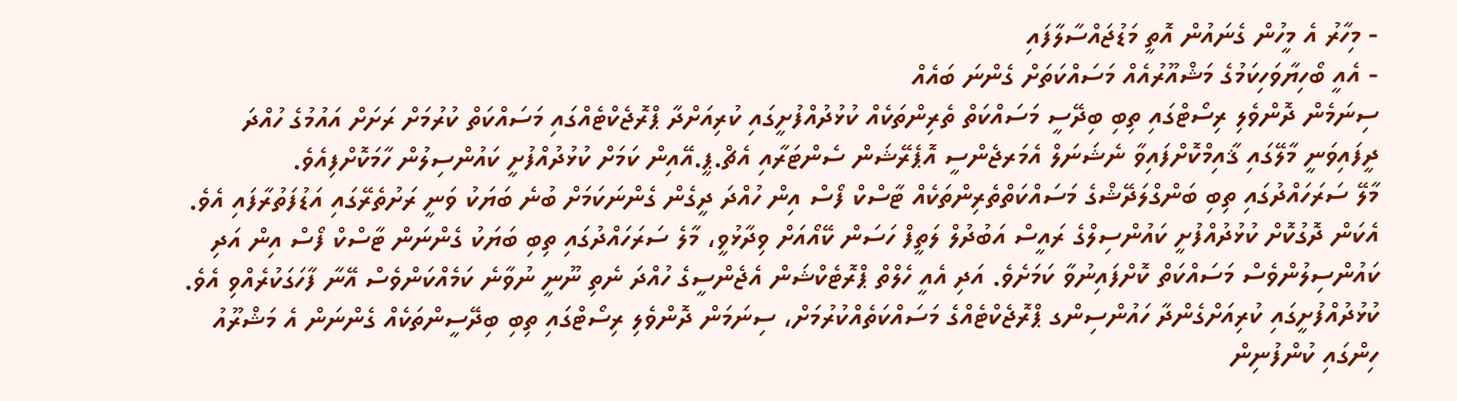- މިހާރު އެ މީހުން ގެނައުން އޮތީ މަޑުޖައްސާލާފައި
- އެއީ ބޯހިޔާވަހިކަމުގެ މަޝްއޫރުއެއް މަސައްކަތަށް ގެންނަ ބައެއް
ސިނަމެން ދޮންވެލި ރިސޯޓްގައި ތިބި ބިދޭސީ މަސައްކަތް ތެރިންތަކެއް ކުޅުދުއްފުށީގައި ކުރިއަށްދާ ޕްރޮޖެކްޓެއްގައި މަސައްކަތް ކުރުމަށް ރަށަށް އައުމުގެ ހުއްދަ ދީފައިވަނީ މާލޭގައި ޤާއިމްކޮށްފައިވާ ނެޝަނަލް އެމަރޖެންސީ އޮޕެރޭޝަން ސެންޓަރާއި އެޗް.ޕީ.އޭއިން ކަމަށް ކުޅުދުއްފުށީ ކައުންސިލުން ހާމަކޮށްފިއެވެ.
މާލޭ ސަރަހައްދުގައި ތިބި ބަންގްލަދޭޝްގެ މަސައްކަތްތެރިންތަކެއް ޓާސްކް ފޯސް އިން ހުއްދަ ދީގެން ގެންނަކަމަށް ބުނެ ބަޔަކު ވަނީ ރަށުތެރޭގައި އަޑުފަތުރާފައި އެވެ.
އެކަން ދޮގުކޮށް ކުޅުދުއްފުށީ ކައުންސިލްގެ ރައީސް އަބުދުލް ލަތީފް ހަސަން ކޭއޯއަށް ވިދާޅުވީ، މާލެ ސަރަހައްދުގައި ތިބި ބަޔަކު ގެންނަން ޓާސްކް ފޯސް އިން އަދި ކައުންސިލުންވެސް މަސައްކަތް ކޮށްފައިނުވާ ކަމަށެވެ. އަދި އެއީ ހެލްތް ޕްރޮޓެކްޝަން އެޖެންސީގެ ހުއްދަ ނެތި ނޫނީ ނުވާނެ ކަމެއްކަންވެސް އޭނާ ފާހަގަކުރެއްވި އެވެ.
ކުޅުދުއްފުށީގައި ކުރިއަށްގެންދާ ހައުންސިންގ ޕްރޮޖެކްޓެއްގެ މަސައްކަތެއްކުރުމަށް، ސިނަމަން ދޮންވެލި ރިސޯޓްގައި ތިބި ބިދޭސީންތަކެއް ގެންނަން އެ މަޝްރޫއު ހިންގައި ކުންފުނިން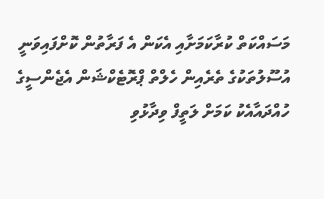މަސައްކަތް ކުރާކަމަށާއި އެކަން އެ ފަރާތުން ކޮށްފައިވަނީ އުސޫލުތަކުގެ ތެރެއިން ހެލްތް ޕްރޮޓެކްޝަން އެޖެންސީގެ ހުއްދައާއެކު ކަމަށް ލަތީފް ވިދާޅުވި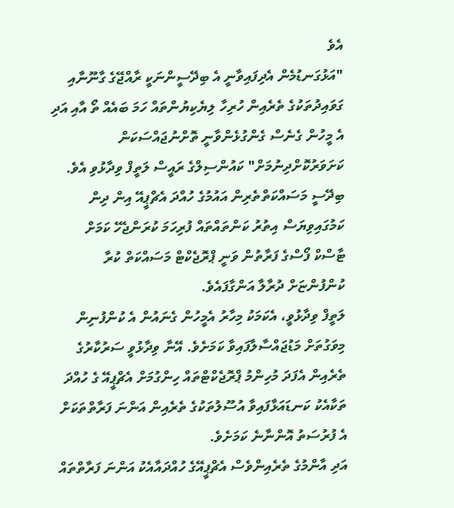އެވެ
"އަޅުގަނޑުމެން އެދިފައިވާނީ އެ ބިދޭސީންނަކީ ރާއްޖޭގެ ގާނޫނާއި ގަވައިދުތަކުގެ ތެރެއިން ހުރިހާ ލިޔެކިޔުންތައް ހަމަ ބައެއް ތޯ އާއި އަދި އެ މީހުން ގެނެސް ގެންގުޅެންވާނީ ތޮށްނުޖައްސަކަން ކަށަވަރުކޮށްދިނުމަށް" ކައުންސިލްގެ ރައީސް ލަތީފް ވިދާޅުވި އެވެ.
ބިދޭސީ މަސައްކަތްތެރިން އައުމުގެ ހުއްދަ އެޗްޕީއޭ އިން ދިން ކަމުގައިވިޔަސް އިތުރު ކަންތައްތައް ފުރިހަމަ ކުރަންޖެހޭ ކަމަށް ޓާސްކް ފޯސްގެ ފަރާތުން ވަނީ ޕްރޮޖެކްޓް މަސައްކަތް ކުރާ ކުންފުންޏަށް ދުރާލާ އަންގާފައެވެ.
ލަތީފް ވިދާޅުވީ، އެކަމަކު މިހާރު އެމީހުން ގެނައުން އެ ކުންފުނިން މިވަގުތަށް މަޑުޖައްސާލާފައިވާ ކަމަށެވެ. އޭނާ ވިދާޅުވީ ސަރުކާރުގެ ތެރެއިން އެފަދަ މުހިންމު ޕްރޮޖެކްޓްތައް ހިންގުމަށް އެޗްޕީއޭ ގެ ހުއްދަ ތަކާއެކު ކަނޑައަޅާފައިވާ އުސޫލުތަކުގެ ތެރެއިން އަންނަ ފަރާތްތަކަށް އެ ފުރުސަތު އޮންނާނެ ކަމަށެވެ.
އަދި އާންމުގެ ތެރެއިންވެސް އެޗްޕީއޭގެ ހުއްދައާއެކު އަންނަ ފަރާތްތައް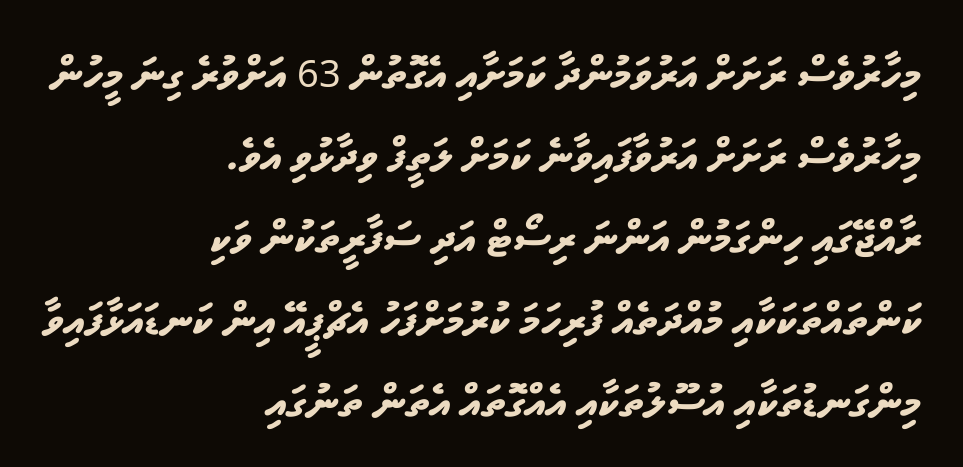މިހާރުވެސް ރަށަށް އަރުވަމުންދާ ކަމަށާއި އެގޮތުން 63 އަށްވުރެ ގިނަ މީހުން މިހާރުވެސް ރަށަށް އަރުވާފައިވާނެ ކަމަށް ލަތީފް ވިދާޅުވި އެވެ.
ރާއްޖޭގައި ހިންގަމުން އަންނަ ރިސޯޓް އަދި ސަފާރީތަކުން ވަކި ކަންތައްތަކަކާއި މުއްދަތެއް ފުރިހަމަ ކުރުމަށްފަހު އެޗްޕީއޭ އިން ކަނޑައަޅާފައިވާ މިންގަނޑުތަކާއި އުސޫލުތަކާއި އެއްގޮތައް އެތަން ތަނުގައި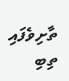ތާށިވެފައި ތިބި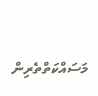މަސައްކަތްތެރިން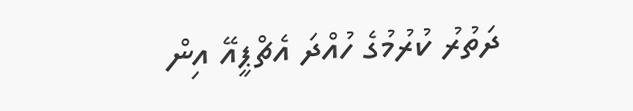ދަތުރު ކުރުމުގެ ހުއްދަ އެޗްޕީއޭ އިން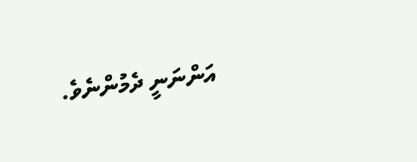އަންނަނީ ދެމުންނެވެ.